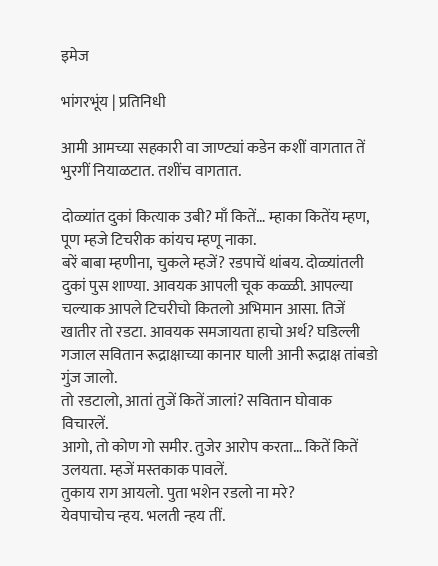इमेज

भांगरभूंय | प्रतिनिधी

आमी आमच्या सहकारी वा जाण्ट्यां कडेन कशीं वागतात तें भुरगीं नियाळटात. तशींच वागतात.

दोळ्यांत दुकां कित्याक उबी? माँ कितें… म्हाका कितेंय म्हण, पूण म्हजे टिचरीक कांयच म्हणू नाका.
बरें बाबा म्हणीना, चुकले म्हजें? रडपाचें थांबय. दोळ्यांतली दुकां पुस शाण्या. आवयक आपली चूक कळ्ळी. आपल्या चल्याक आपले टिचरीचो कितलो अभिमान आसा. तिजें खातीर तो रडटा. आवयक समजायता हाचो अर्थ? घडिल्ली गजाल सवितान रूद्राक्षाच्या कानार घाली आनी रूद्राक्ष तांबडो गुंज जालो.
तो रडटालो, आतां तुजें कितें जालां? सवितान घोवाक विचारलें.
आगो, तो कोण गो समीर. तुजेर आरोप करता… कितें कितें उलयता. म्हजें मस्तकाक पावलें.
तुकाय राग आयलो. पुता भशेन रडलो ना मरे?
येवपाचोच न्हय. भलती न्हय तीं.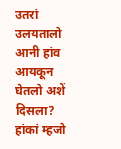उतरां उलयतालो आनी हांव आयकून घेतलो अशें दिसला? हांकां म्हजो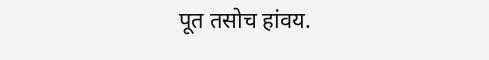पूत तसोच हांवय.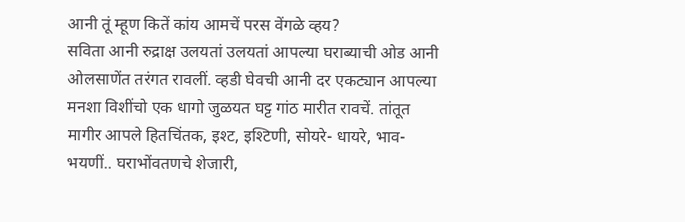आनी तूं म्हूण कितें कांय आमचें परस वेंगळे व्हय?
सविता आनी रुद्राक्ष उलयतां उलयतां आपल्या घराब्याची ओड आनी ओलसाणेंत तरंगत रावलीं. व्हडी घेवची आनी दर एकट्यान आपल्या मनशा विशींचो एक धागो जुळयत घट्ट गांठ मारीत रावचें. तांतूत मागीर आपले हितचिंतक, इश्ट, इश्टिणी, सोयरे- धायरे, भाव- भयणीं.. घराभोंवतणचे शेजारी,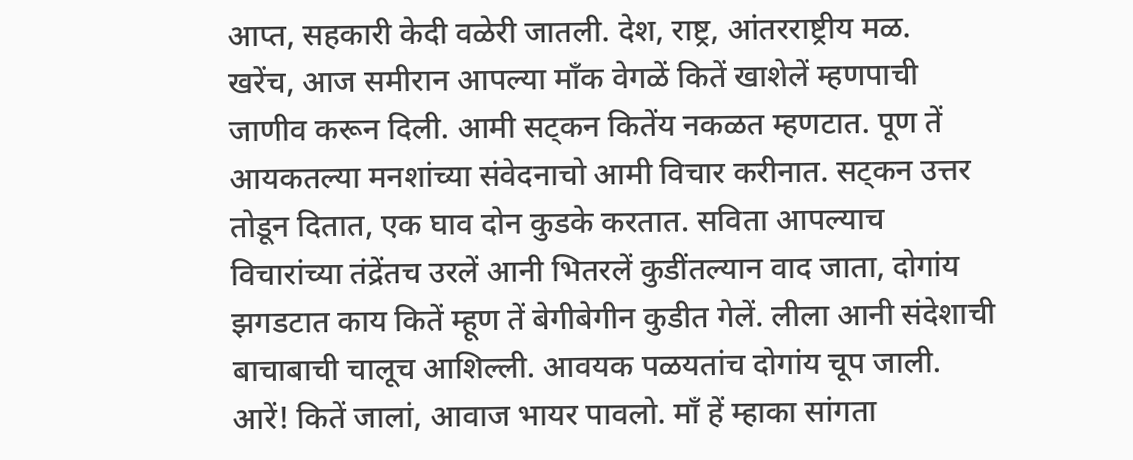आप्त, सहकारी केदी वळेरी जातली. देश, राष्ट्र, आंतरराष्ट्रीय मळ.
खरेंच, आज समीरान आपल्या माँक वेगळें कितें खाशेलें म्हणपाची जाणीव करून दिली. आमी सट्कन कितेंय नकळत म्हणटात. पूण तें आयकतल्या मनशांच्या संवेदनाचो आमी विचार करीनात. सट्कन उत्तर तोडून दितात, एक घाव दोन कुडके करतात. सविता आपल्याच विचारांच्या तंद्रेंतच उरलें आनी भितरलें कुडींतल्यान वाद जाता, दोगांय झगडटात काय कितें म्हूण तें बेगीबेगीन कुडीत गेलें. लीला आनी संदेशाची बाचाबाची चालूच आशिल्ली. आवयक पळयतांच दोगांय चूप जाली. आरें! कितें जालां, आवाज भायर पावलो. माँ हें म्हाका सांगता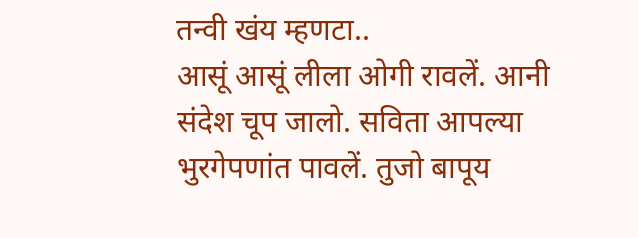तन्वी खंय म्हणटा..
आसूं आसूं लीला ओगी रावलें. आनी संदेश चूप जालो. सविता आपल्या भुरगेपणांत पावलें. तुजो बापूय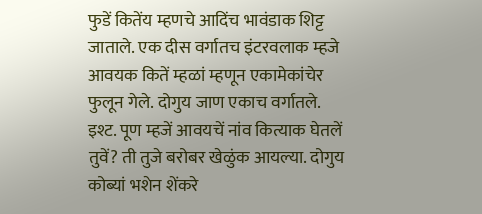फुडें कितेंय म्हणचे आदिंच भावंडाक शिट्ट जाताले. एक दीस वर्गातच इंटरवलाक म्हजे आवयक कितें म्हळां म्हणून एकामेकांचेर फुलून गेले. दोगुय जाण एकाच वर्गातले. इश्ट. पूण म्हजें आवयचें नांव कित्याक घेतलें तुवें? ती तुजे बरोबर खेळुंक आयल्या. दोगुय कोब्यां भशेन शेंकरे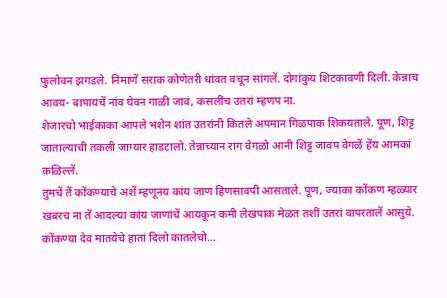फुलोवन झगडले. निमाणें सराक कोणेतरी धांवत वचून सांगलें. दोगांकुय शिटकावणी दिली. केन्नाच आवय- बापायचें नांव घेवन गाळी जावं, कसलींच उतरां म्हणप ना.
शेजारचो भाईकाका आपले भशेन शांत उतरांनी कितले अपमान गिळपाक शिकयताले. पूण, शिट्ट जाताल्याची तकली जाग्यार हाडटालो. तेन्नाच्यान राग वेगळो आनी शिट्ट जावप वेगळें हेंय आमकां कळिल्लें.
तुमचें तें कोंकण्याचे अशें म्हणूनय कांय जाण हिणसावपी आसताले. पूण, ज्याका कोंकण म्हळ्यार खबरच ना तें आदल्या कांय जाणांचें आयकून कमी लेखपाक मेळत तशीं उतरां वापरतालें आसुये. कोंकण्या देव मातयेचे हातां दिलो कातलेचो…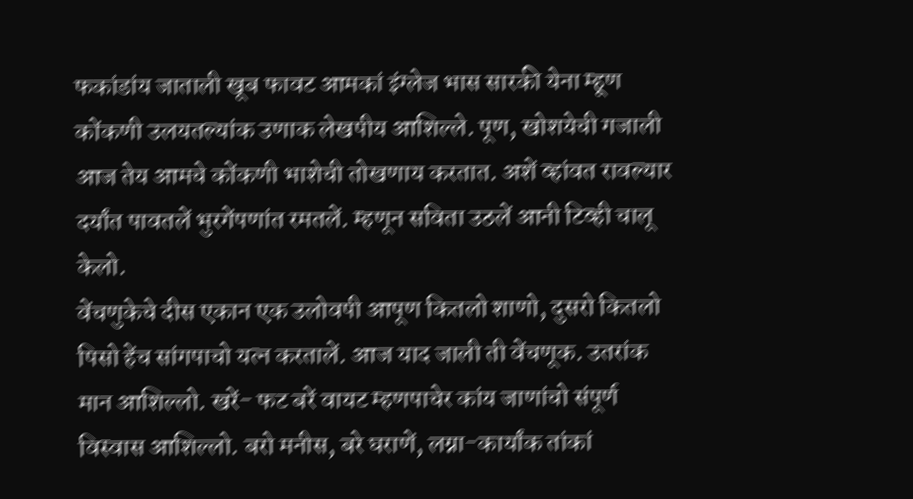फकांडांय जाताली खूब फावट आमकां इंग्लेज भास सारकी येना म्हूण कोंकणी उलयतल्यांक उणाक लेखपीय आशिल्ले. पूण, खोशयेची गजाली आज तेय आमचे कोंकणी भाशेची तोखणाय करतात. अशें व्हांवत रावल्यार दर्यांत पावतलें भुरगेंपणांत रमतलें. म्हणून सविता उठलें आनी टिव्ही चालू केलो.
वेंचणुकेचे दीस एकान एक उलोवपी आपूण कितलो शाणो, दुसरो कितलो पिसो हेंच सांगपाचो यत्न करतालें. आज याद जाली ती वेंचणूक. उतरांक मान आशिल्लो. खरें- फट बरें वायट म्हणपाचेर कांय जाणांचो संपूर्ण विस्वास आशिल्लो. बरो मनीस, बरे घराणें, लग्ना-कार्यांक तांकां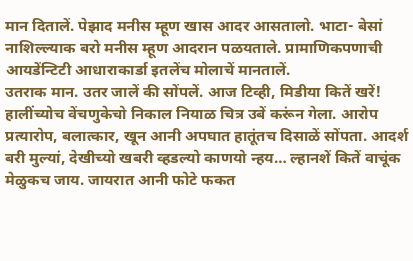मान दितालें. पेझाद मनीस म्हूण खास आदर आसतालो. भाटा- बेसां नाशिल्ल्याक बरो मनीस म्हूण आदरान पळयताले. प्रामाणिकपणाची आयडेंन्टिटी आधाराकार्डा इतलेंच मोलाचें मानतालें.
उतराक मान. उतर जालें की सोंपलें. आज टिव्ही, मिडीया कितें खरें! हालींच्योच वेंचणुकेचो निकाल नियाळ चित्र उबें करूंन गेला. आरोप प्रत्यारोप, बलात्कार, खून आनी अपघात हातूंतच दिसाळें सोंपता. आदर्श बरी मुल्यां, देखीच्यो खबरी व्हडल्यो काणयो न्हय… ल्हानशें कितें वाचूंक मेळुकच जाय. जायरात आनी फोटे फकत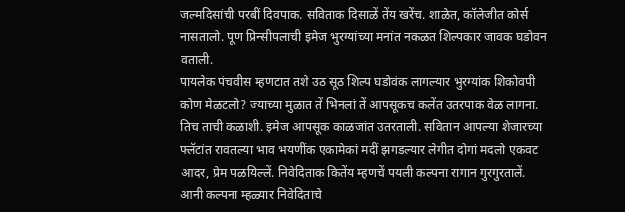जल्मदिसांची परबीं दिवपाक. सविताक दिसाळें तेंय खरेंच. शाळेत, कॉलेजीत कोर्स नासतालो. पूण प्रिन्सीपलाची इमेज भुरग्यांच्या मनांत नकळत शिल्पकार जावक घडोवन वताली.
पायलेक पंचवीस म्हणटात तशे उठ सूठ शिल्प घडोवंक लागल्यार भुरग्यांक शिकोवपी कोण मेळटलो? ज्याच्या मुळात तें भिनलां तें आपसूकच कलेंत उतरपाक वेळ लागना. तिच ताची कळाशी. इमेज आपसूक काळजांत उतरताली. सवितान आपल्या शेजारच्या फ्लॅटांत रावतल्या भाव भयणींक एकामेकां मदीं झगडल्यार लेगीत दोगां मदलो एकवट आदर, प्रेम पळयिल्लें. निवेदिताक कितेंय म्हणचें पयली कल्पना रागान गुरगुरतालें. आनी कल्पना म्हळ्यार निवेदिताचे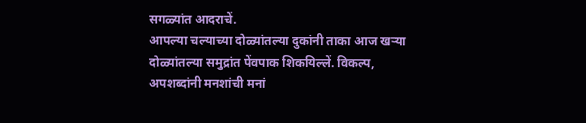सगळ्यांत आदराचें.
आपल्या चल्याच्या दोळ्यांतल्या दुकांनी ताका आज खर्‍या दोळ्यांतल्या समुद्रांत पेंवपाक शिकयिल्लें. विकल्प, अपशब्दांनी मनशांची मनां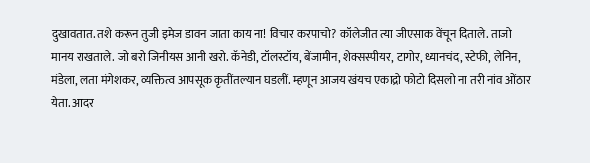दुखावतात. तशे करून तुजी इमेज डावन जाता काय ना! विचार करपाचो? कॉलेजीत त्या जीएसाक वेंचून दिताले. ताजो मानय राखताले. जो बरो जिनीयस आनी खरो. कॅनेडी, टॉलस्टॉय, बेंजामीन, शेक्सस्पीयर, टागोर, ध्यानचंद, स्टेफी, लेनिन, मंडेला, लता मंगेशकर, व्यक्तित्व आपसूक कृतींतल्यान घडलीं. म्हणून आजय खंयच एकाद्रो फोटो दिसलो ना तरी नांव ओंठार येता. आदर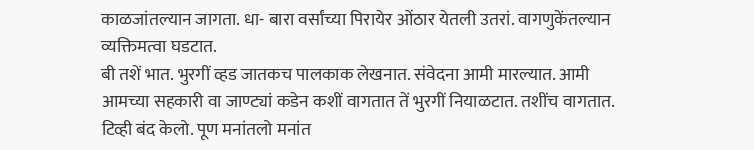काळजांतल्यान जागता. धा- बारा वर्सांच्या पिरायेर ओंठार येतली उतरां. वागणुकेंतल्यान व्यक्तिमत्वा घडटात.
बी तशें भात. भुरगीं व्हड जातकच पालकाक लेखनात. संवेदना आमी मारल्यात. आमी आमच्या सहकारी वा जाण्ट्यां कडेन कशीं वागतात तें भुरगीं नियाळटात. तशींच वागतात. टिव्ही बंद केलो. पूण मनांतलो मनांत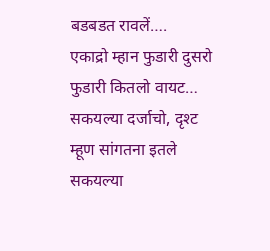बडबडत रावलें….
एकाद्रो म्हान फुडारी दुसरो फुडारी कितलो वायट… सकयल्या दर्जाचो, दृश्ट म्हूण सांगतना इतले सकयल्या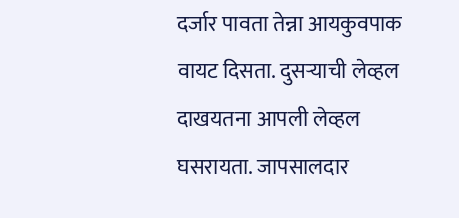दर्जार पावता तेन्ना आयकुवपाक वायट दिसता. दुसर्‍याची लेव्हल दाखयतना आपली लेव्हल घसरायता. जापसालदार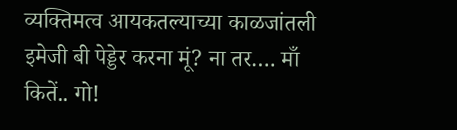व्यक्तिमत्व आयकतल्याच्या काळजांतली इमेजी बी पेड्डेर करना मूं? ना तर…. माँ कितें.. गो!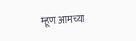म्हूण आमच्या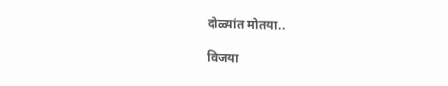दोळ्यांत मोतया..

विजया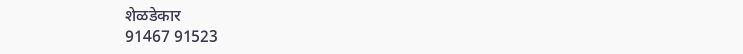शेळडेकार
91467 91523